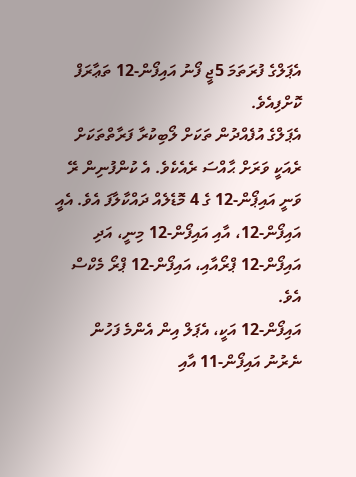އެޕަލްގެ ފުރަތަމަ 5ޖީ ފޯނު އައިފޯން-12 ތަޢާރަފް ކޮށްފިއެވެ.
އެޕަލްގެ އުފެއްދުން ތަކަށް ލޯބިކުރާ ފަރާތްތަކަށް ރެއަކީ ވަރަށް ޙާއްސަ ރެއެކެވެ. އެ ކުންފުނިން ރޭ ވަނީ އައިޕޯން-12 ގެ 4 މޮޑެލެއް ދައްކާލާފަ އެވެ. އެއީ އައިފޯން-12، އާއި އައިފޯން-12 މިނީ، އަދި އައިފޯން-12 ޕްރޯއާއި، އައިފޯން-12 ޕްރޯ މެކްސް އެވެ.
އައިފޯން-12 އަކީ، އެޕަލް އިން އެންމެ ފަހުން ނެރުނު އައިފޯން-11 އާއި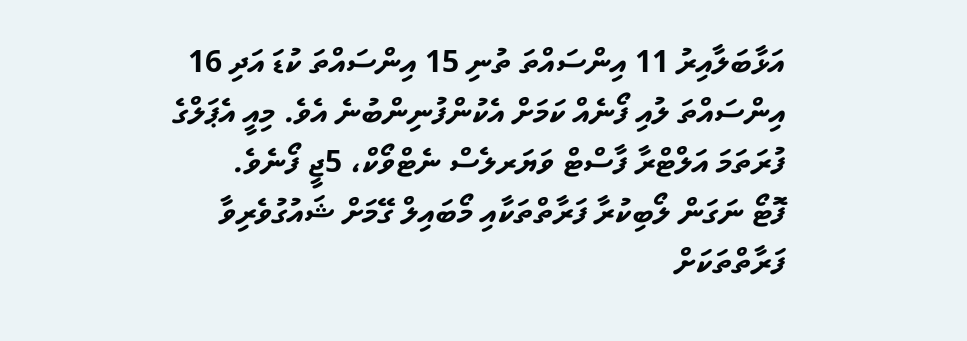އަޅާބަލާއިރު 11 އިންސައްތަ ތުނި 15 އިންސައްތަ ކުޑަ އަދި 16 އިންސައްތަ ލުއި ފޯނެއް ކަމަށް އެކުންފުނިންބުނެ އެވެ. މިއީ އެޕަލްގެ ފުރަތަމަ އަލްޓްރާ ފާސްޓް ވަޔަރލެސް ނެޓްވޯކް، 5ޖީ ފޯނެވެ.
ފޮޓޯ ނަގަން ލޯބިކުރާ ފަރާތްތަކާއި މޯބައިލް ގޭމަށް ޝައުގުވެރިވާ ފަރާތްތަކަށް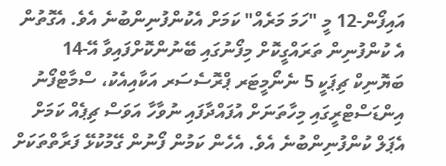އައިފޯން-12 މީ "ހަމަ މަރެއް" ކަމަށް އެކުންފުނިންބުނެ އެވެ. އެގޮތުން އެ ކުންފުނިން ތަރައްގީކޮށް މިފޯނުގައި ބޭނުންކޮށްފައިވާ އޭ-14 ބަޔޮނިކް ޗިޕަކީ 5 ނެނޯމީޓަރ ޕްރޮސެސަރ އަކާއިއެކު، ސްމާޓްފޯނު އިންޑަސްޓްރީގައި މިހާތަނަށް އުފައްދާފައި ނުވާހާ އަވަސް ޗިޕެއް ކަމަށް އެޕަލް ކުންފުނިންބުނެ އެވެ. އެހެން ކަމުން ފޯނުން ގޭމުކުޅޭ ފަރާތްތަކަށް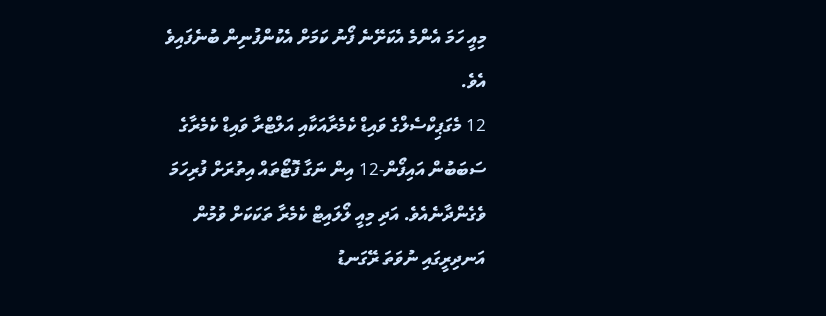މިއީ ހަމަ އެންމެ އެކަށޭނެ ފޯނު ކަމަށް އެކުންފުނިން ބުނެފައިވެ އެވެ.
12 މެގަޕިކްސެލްގެ ވައިޑް ކެމެރާއަކާއި އަލްޓްރާ ވައިޑް ކެމެރާގެ ސަބަބުން އައިފޯން-12 އިން ނަގާ ފޮޓޯތައް އިތުރަށް ފުރިހަމަ ވެގެންދާނެއެވެ. އަދި މިއީ ލޯލައިޓް ކެމެރާ ތަކަކަށް ވުމުން އަނދިރީގައި ނުވަތަ ރޭގަނޑު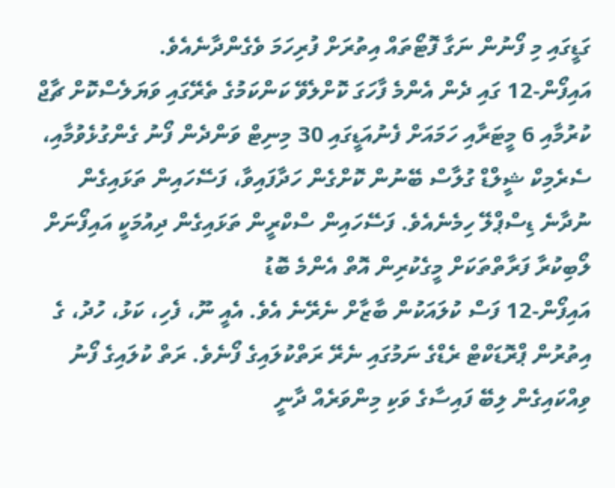ގަޑީގައި މި ފޯނުން ނަގާ ފޮޓޯތައް އިތުރަށް ފުރިހަމަ ވެގެންދާނެއެވެ.
އައިފޯން-12 ގައި ދެން އެންމެ ފާހަގަ ކޮށްލެވޭ ކަންކަމުގެ ތެރޭގައި ވަޔަލެސްކޮށް ޗާޖް ކުރުމާއި 6 މީޓަރާއި ހަމައަށް ފެނުއަޑީގައި 30 މިނިޓް ވަންދެން ފޯނު ގެންގުޅެވުމާއި، ސެރެމިކް ޝީލްޑް ގުލާސް ބޭނުން ކޮށްގެން ހަދާފައިވާ، ފަސޭހައިން ތަޅައިގެން ނުދާނެ ޑިސްޕްލޭ ހިމެނެއެވެ. ފަސޭހައިން ސްކްރީން ތަޅައިގެން ދިއުމަކީ އައިފޯނަށް ލޯބިކުރާ ފަރާތްތަކަށް މީގެކުރިން އޮތް އެންމެ ބޮޑު
އައިފޯން-12 ފަސް ކުލައަކުން ބާޒާށް ނެރޭނެ އެވެ. އެއީ ނޫ، ފެހި، ކަޅު، ހުދު، ގެ އިތުރުން ޕްރޮޑަކްޓް ރެޑްގެ ނަމުގައި ނެރޭ ރަތްކުލައިގެ ފޯނެވެ. ރަތް ކުލައިގެ ފޯނު ވިއްކައިގެން ލިބޭ ފައިސާގެ ވަކި މިންވަރެއް ދާނީ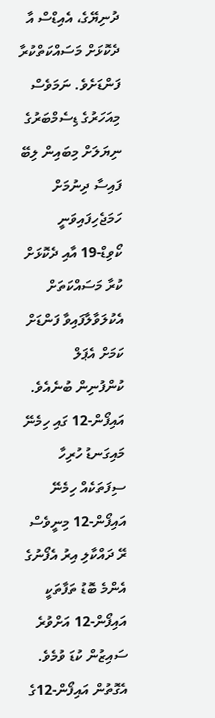ދުނިޔޭގެ، އެއިޑްސް އާ ދެކޮޅަށް މަސައްކަތްކުރާ ފަންޑަށެވެ. ނަމަވެސް މިއަހަރުގެ ޑިސެމްބަރުގެ ނިޔަލަށް މިބައިން ލިބޭ ފައިސާ ދިނުމަށް ހަމަޖެހިފައިވަނީ ކޯވިޑް-19 އާއި ދެކޮޅަށް ކުރާ މަސައްކަތަށް އެކުލަވާލާފައިވާ ފަންޑަށް ކަމަށް އެޕަލް ކުންފުނިން ބުނެއެވެ.
އައިފޯން-12 ގައި ހިމެނޭ މައިގަނޑު ހުރިހާ ސިފަތަކެއް ހިމެނޭ އައިފޯން-12 މިނީވެސް ރޭ ދައްކާލި އިރު އެފޯނުގެ އެންމެ ބޮޑު ތަފާތަކީ އައިފޯން-12 އަށްވުރެ ސައިޒުން ކުޑަ ވުމެވެ. އެގޮތުން އައިފޯން-12ގެ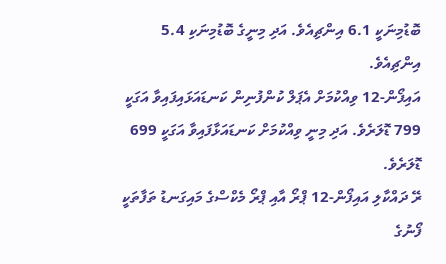ބޮޑުމިނަކީ 6.1 އިންޗިއެވެ. އަދި މިނީގެ ބޮޑުމިނަކި 5.4 އިންޗިއެވެ.
އައިފޯން-12 ވިއްކުމަށް އެޕަލް ކުންފުނިން ކަނޑައަޅައިފައިވާ އަގަކީ 799 ޑޮލަރެވެ. އަދި މިނީ ވިއްކުމަށް ކަނޑައަޅާފައިވާ އަގަކީ 699 ޑޮލަރެވެ.
ރޭ ދައްކާލި އައިފޯން-12 ޕްރޯ އާއި ޕްރޯ މެކްސްގެ މައިގަނޑު ތަފާތަކީ ފޯނުގެ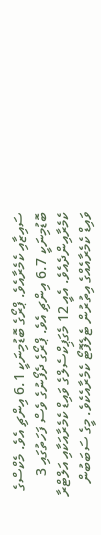ސައިޒާއި ކެމެރާއެވެ. ޕްރޯގެ ބޮޑުމިނަކީ 6.1 އިންޗި އެވެ. މެކްސްގެ ބޮޑުމިނަކީ 6.7 އިންޗި އެވެ. ޕްރޯގެ ދެފޯނުގެ ވެސް ފަހަތުގައި 3 ކެމެރާއިންދެއެވެ. އެއީ 12 މެގަޕިކްސެލްގެ ވައިޑް ކެމެރާއަކާއި އަލްޓްރާ ވައިޑް ކެމެރާއެއްގެ އިތުރުން ޓެލެފޮޓޯ ކެމެރާއެކެވެ. މީގެ ސަބަބުން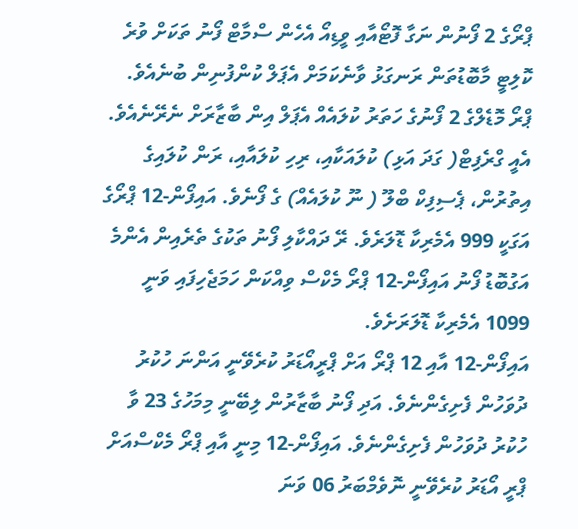ޕްރޯގެ 2 ފޯނުން ނަގާ ފޮޓޯއާއި ވީޑިއޯ އެހެން ސްމާޓް ފޯނު ތަކަށް ވުރެ ކޮލިޓީ މާބޮޑުތަން ރަނގަޅު ވާނެކަމަށް އެޕަލް ކުންފުނިން ބުނެއެވެ.
ޕްރޯ މޮޑެލްގެ 2 ފޯނުގެ ހަތަރު ކުލައެއް އެޕަލް އިން ބާޒާރަށް ނެރޭނެއެވެ. އެއީ ގްރެފިޓް( ގަދަ އަޅި) ކުލައަކާއި، ރިހި ކުލައާއި، ރަން ކުލައިގެ އިތުރުން، ޕެސިފިކް ބްލޫ ( ނޫ ކުލައެއް) ގެ ފޯނެވެ. އައިފޯން-12 ޕްރޯގެ އަގަކީ 999 އެމެރިކާ ޑޮލަރެވެ. ރޭ ދައްކާލި ފޯނު ތަކުގެ ތެރެއިން އެންމެ އަގުބޮޑު ފޯނު އައިފޯން-12 ޕްރޯ މެކްސް ވިއްކަން ހަމަޖެހިފައި ވަނީ 1099 އެމެރިކާ ޑޮލަރަށެވެ.
އައިފޯން-12 އާއި 12 ޕްރޯ އަށް ޕްރީއޯޑަރު ކުރެވޭނީ އަންނަ ހުކުރު ދުވަހުން ފެށިގެންނެވެ. އަދި ފޯނު ބާޒާރުން ލިބޭނީ މިމަހުގެ 23 ވާ ހުކުރު ދުވަހުން ފެށިގެންނެވެ. އައިފޯން-12 މިނީ އާއި ޕްރޯ މެކްސްއަށް ޕްރީ އޯޑަރު ކުރެވޭނީ ނޮވެމްބަރު 06 ވަނަ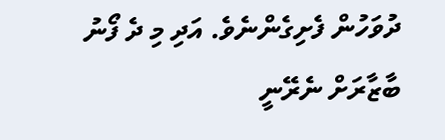ދުވަހުން ފެށިގެންނެވެ. އަދި މި ދެ ފޯނު ބާޒާރަށް ނެރޭނީ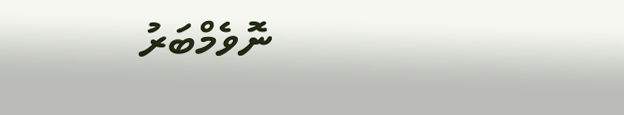ނޮވެމްބަރު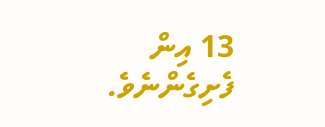13 އިން ފެށިގެންނެވެ.